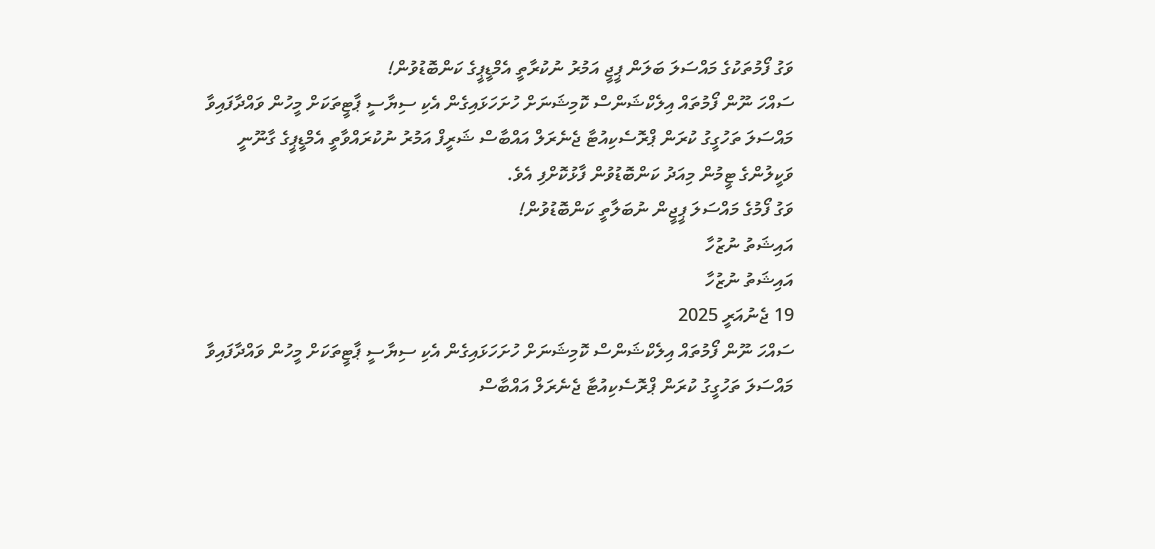ވަގު ފޯމުތަކުގެ މައްސަލަ ބަލަން ޕީޖީ އަމުރު ނުކުރާތީ އެމްޑީޕީގެ ކަންބޮޑުވުން!
ސައްހަ ނޫން ފޯމުތައް އިލެކްޝަންސް ކޮމިޝަނަށް ހުށަހަޅައިގެން އެކި ސިޔާސީ ޕާޓީތަކަށް މީހުން ވައްދާފައިވާ މައްސަލަ ތަހުގީގު ކުރަން ޕްރޮސެކިއުޓާ ޖެނެރަލް އައްބާސް ޝަރީފް އަމުރު ނުކުރައްވާތީ އެމްޑީޕީގެ ގާނޫނީ ވަކީލުންގެ ޓީމުން މިއަދު ކަންބޮޑުވުން ފާޅުކޮށްފި އެވެ.
ވަގު ފޯމުގެ މައްސަލަ ޕީޖީން ނުބަލާތީ ކަންބޮޑުވުން!
އައިޝަތު ނުޒުހާ
އައިޝަތު ނުޒުހާ
19 ޖެނުއަރީ 2025
ސައްހަ ނޫން ފޯމުތައް އިލެކްޝަންސް ކޮމިޝަނަށް ހުށަހަޅައިގެން އެކި ސިޔާސީ ޕާޓީތަކަށް މީހުން ވައްދާފައިވާ މައްސަލަ ތަހުގީގު ކުރަން ޕްރޮސެކިއުޓާ ޖެނެރަލް އައްބާސް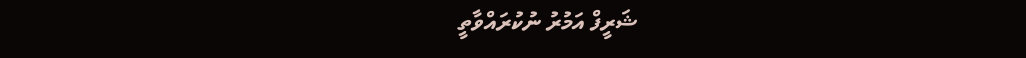ޝަރީފް އަމުރު ނުކުރައްވާތީ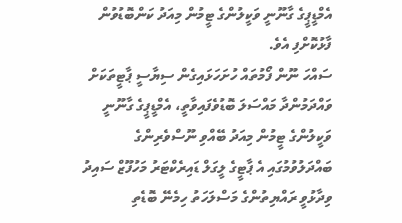އެމްޑީޕީގެ ގާނޫނީ ވަކީލުންގެ ޓީމުން މިއަދު ކަންބޮޑުވުން ފާޅުކޮށްފި އެވެ.
ސައްހަ ނޫން ފޯމުތައް ހުށަހަޅައިގެން ސިޔާސީ ޕާޓީތަކަށް ވައްދަމުންދާ މައްސަލަ ބޮޑުވެފައިވާތީ، އެމްޑީޕީގެ ގާނޫނީ ވަކީލުންގެ ޓީމުން މިއަދު ބޭއްވި ނޫސްވެރިންގެ ބައްދަލުވުމުގައި އެ ޕާޓީގެ ލީގަލް ޑައިރެކްޓަރު މަހުފޫޒް ސައިދު ވިދާޅުވީ ރައްޔިތުންގެ މަސްލަހަތު ހިމެނޭ ބޮޑެތި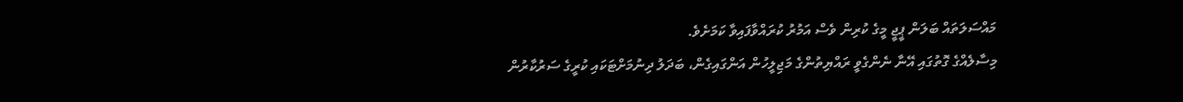މައްސަލަތައް ބަލަން ޕީޖީ މީގެ ކުރިން ވެސް އަމުރު ކުރައްވާފައިވާ ކަމަށެވެ.
މިސާލެއްގެ ގޮތުގައި އޭނާ ނެންގެވީ ރައްޔިތުންގެ މަޖިލީހުން އަންގައިގެން، ބަދަލު ދިނުމަށްޓަކައި ކުރީގެ ސަރުކާރުން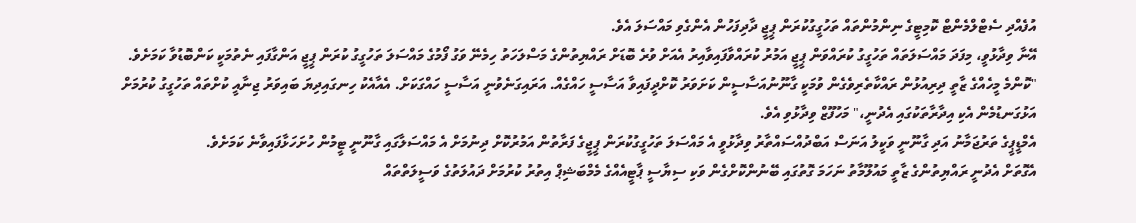އުފެއްދި ސެޓްލްމެންޓް ކޮމިޓީގެ ނިންމުންތައް ތަހުގީގުކުރަން ޕީޖީ ދާދިފަހުން އެންގެވި މައްސަލަ އެވެ.
އޭނާ ވިދާޅުވީ، މިފަދަ މައްސަލަތައް ތަހުގީގު ކުރައްވަން ޕީޖީ އަމުރު ކުރައްވާފައިވާއިރު އެއަށް ވުރެ ބޮޑަށް ރައްޔިތުންގެ މަސްލަހަތު ހިމެނޭ ވަގު ފޯމުގެ މައްސަލަ ތަހުގީގު ކުރަން ޕީޖީ އަންގާފައި ނެތުމަކީ ކަންބޮޑުވާ ކަމަށެވެ.
"ކޮންމެ މީހެއްގެ ޒާތީ ދިރިއުޅުން ރައްކާތެރިވެގެން ވުމަކީ ގާނޫނުއަސާސީން ކަށަވަރު ކޮށްދީފައިވާ އަސާސީ ހައްގެއް. އަރައިގަނެވުނީ އަސާސީ ހައްގަކަށް. އެއާއެކު ހިނގައިދިޔަ ބައިވަރު ޖިނާއީ ކުށްތައް ތަހުގީގު ކުރުމަށް އަޅުގަނޑުމެން އެކި އިދާރާތަކުގައި އެދުނީ،" މަހުފޫޒް ވިދާޅުވި އެވެ.
އެމްޑީޕީގެ ތަރުޖަމާނު އަދި ގާނޫނީ ވަކީލު އަނަސް އަބްދުއްސައްތާރު ވިދާޅުވީ އެ މައްސަލަ ތަހުގީގުކުރަން ޕީޖީގެ ފަރާތުން އަމުރުކޮށް ދިނުމަށް އެ މައްސަލާގައި ގާނޫނީ ޓީމުން ހުށަހަޅާފައިވާނެ ކަމަށެވެ.
އެގޮތަށް އެދުނީ ރައްޔިތުންގެ ޒާތީ މައުލޫމާތު ނަހަމަ ގޮތުގައި ބޭނުންކޮށްގެން ވަކި ސިޔާސީ ޕާޓީއެއްގެ މެމްބަޝިޕް އިތުރު ކުރުމަށް ދައުލަތުގެ ވަސީލަތްތައް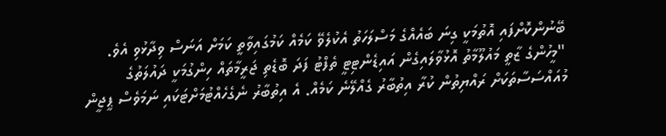ބޭނުންކޮށްފައި އޮތުމަކީ ގިނަ ބައެއްގެ މަސްލަހަތު އެކުލެވޭ ކަމެއް ކަމުގައިވާތީ ކަމަށް އަނަސް ވިދާޅުވި އެވެ.
"މީހުންގެ ޒާތީ މައުލޫމާތު އޮޅުވާލައިގެން އައިޑެންޓިޓީ ތެފްޓު ފަދަ ބޮޑެތި ޖަރީމާތައް ހިންގުމަކީ ދައުލަތުގެ މުއައްސަސާތަކަށް ރައްޔިތުން ކުރާ އިތުބާރު ގެއްލޭނެ ކަމެއް. އެ އިތުބާރު ނެގެހެއްޓުމަށްޓަކައި ނަމަވެސް ޕީޖީން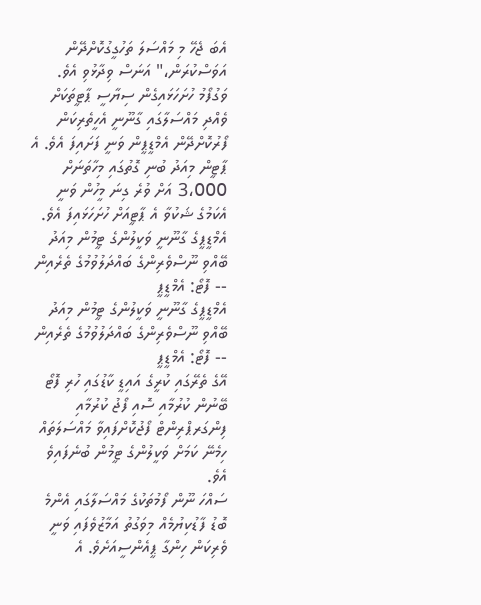އެބަ ޖެހޭ މި މައްސަލަ ތަހުގީގުކޮށްދޭން އަވަސްކުރަން،" އަނަސް ވިދާޅުވި އެވެ.
ވަގުފޯމު ހުށަހަޅައިގެން ސިޔާސީ ޕާޓީތަކަށް ވެއްދި މައްސަލާގައި ގާނޫނީ އެހީތެރިކަން ފޯރުކޮށްދޭން އެމްޑީޕީން ވަނީ ފަށައިފަ އެވެ. އެ ޕާޓީން މިއަދު ބުނި ގޮތުގައި މިހާތަނަށް 3،000 އަށް ވުރެ ގިނަ މީހުން ވަނީ އެކަމުގެ ޝަކުވާ އެ ޕާޓީއަށް ހުށަހަޅައިފަ އެވެ.
އެމްޑީޕީގެ ގާނޫނީ ވަކީލުންގެ ޓީމުން މިއަދު ބޭއްވި ނޫސްވެރިންގެ ބައްދަލުވުމުގެ ތެރެއިން -- ފޮޓޯ: އެމްޑީޕީ
އެމްޑީޕީގެ ގާނޫނީ ވަކީލުންގެ ޓީމުން މިއަދު ބޭއްވި ނޫސްވެރިންގެ ބައްދަލުވުމުގެ ތެރެއިން -- ފޮޓޯ: އެމްޑީޕީ
އޭގެ ތެރޭގައި ކުރީގެ އައިޑީ ކާޑުގައި ހުރި ފޮޓޯ ބޭނުން ކުރުމާއި ސޮއި ފޯޖު ކުރުމާއި ފިންގަރޕްރިންޓް ފޯޖުކޮށްފައިވާ މައްސަލަތައް ހިމެނޭ ކަމަށް ވަކީލުންގެ ޓީމުން ބުނެފައިވެ އެވެ.
ސައްހަ ނޫން ފޯމުތަކުގެ މައްސަލާގައި އެންމެ ބޮޑު ފާޑުކިޔުމެއް މިވަގުތު އަމާޒުވެފައި ވަނީ ވެރިކަން ހިންގާ ޕީއެންސީއަށެވެ. އެ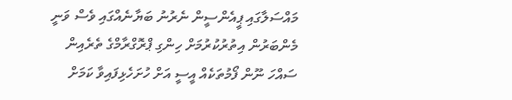މައްސަލާގައި ޕީއެންސީން ނެރުނު ބަޔާނެއްގައި ވެސް ވަނީ މެންބަރުން އިތުރުކުރުމަށް ހިންގި ޕްރޮގްރާމްގެ ތެރެއިން ސައްހަ ނޫން ފޯމުތަކެއް އީސީ އަށް ހުށަހެޅިފައިވާ ކަމަށް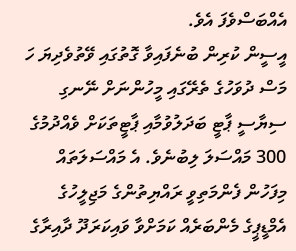އެއްބަސްވެފަ އެވެ.
އީސީން ކުރިން ބުނެފައިވާ ގޮތުގައި ވޭތުވެދިޔަ ހަ މަސް ދުވަހުގެ ތެރޭގައި މީހުންނަށް ނޭނގި ސިޔާސީ ޕާޓީ ބަދަލުވުމާއި ޕާޓީތަކަށް ވެއްދުމުގެ 300 މައްސަލަ ލިބުނެވެ. އެ މައްސަލަތައް މިފަހުން ފެންމަތިވީ ރައްޔިތުންގެ މަޖިލީހުގެ އެމްޑީޕީގެ މެންބަރެއް ކަމަށްވާ ވައިކަރަދޫ ދާއިރާގެ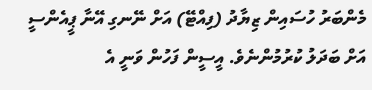މެންބަރު ހުސައިން ޒިޔާދު (ފިއްޓޭ) އަށް ނޭނގި އޭނާ ޕީއެންސީ އަށް ބަދަލު ކުރުމުންނެވެ. އީސީން ފަހުން ވަނީ އެ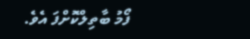ފޯމު ބާތިލްކޮށްފަ އެވެ.